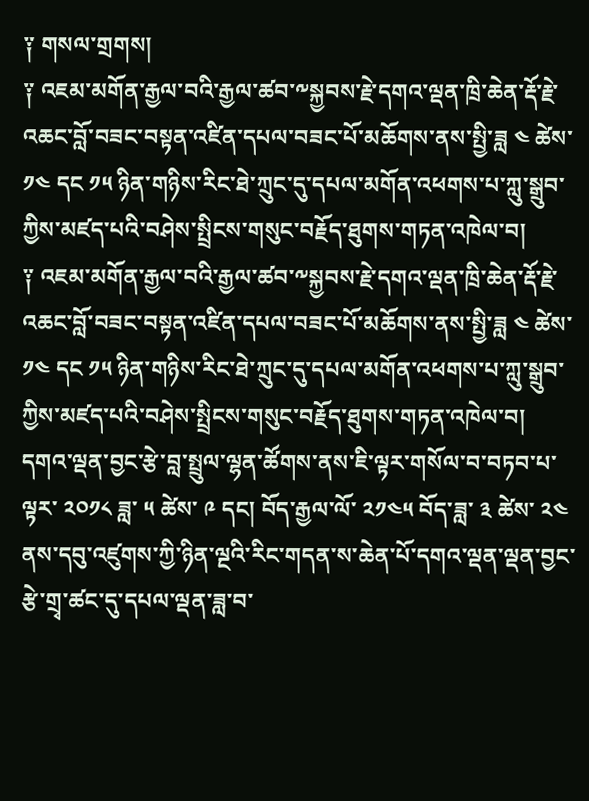༑ གསལ་གྲགས།
༑ འཇམ་མགོན་རྒྱལ་བའི་རྒྱལ་ཚབ་༸སྐྱབས་རྗེ་དགའ་ལྡན་ཁྲི་ཆེན་རྡོ་རྗེ་འཆང་བློ་བཟང་བསྟན་འཛིན་དཔལ་བཟང་པོ་མཆོགས་ནས་སྤྱི་ཟླ ༤ ཚེས་ ༡༤ དང ༡༥ ཉིན་གཉིས་རིང་ཐེ་ཀྲུང་དུ་དཔལ་མགོན་འཕགས་པ་ཀླུ་སྒྲུབ་ཀྱིས་མཛད་པའི་བཤེས་སྤྲིངས་གསུང་བརྗོད་ཐུགས་གཏན་འཁེལ་བ།
༑ འཇམ་མགོན་རྒྱལ་བའི་རྒྱལ་ཚབ་༸སྐྱབས་རྗེ་དགའ་ལྡན་ཁྲི་ཆེན་རྡོ་རྗེ་འཆང་བློ་བཟང་བསྟན་འཛིན་དཔལ་བཟང་པོ་མཆོགས་ནས་སྤྱི་ཟླ ༤ ཚེས་ ༡༤ དང ༡༥ ཉིན་གཉིས་རིང་ཐེ་ཀྲུང་དུ་དཔལ་མགོན་འཕགས་པ་ཀླུ་སྒྲུབ་ཀྱིས་མཛད་པའི་བཤེས་སྤྲིངས་གསུང་བརྗོད་ཐུགས་གཏན་འཁེལ་བ།
དགའ་ལྡན་བྱང་རྩེ་བླ་སྤྲུལ་ལྷན་ཚོགས་ནས་ཇི་ལྟར་གསོལ་བ་བཏབ་པ་ལྟར་ ༢༠༡༨ ཟླ་ ༥ ཚེས་ ༩ དང། བོད་རྒྱལ་ལོ་ ༢༡༤༥ བོད་ཟླ་ ༣ ཚེས་ ༢༤ ནས་དབུ་འཛུགས་ཀྱི་ཉིན་ལྔའི་རིང་གདན་ས་ཆེན་པོ་དགའ་ལྡན་ལྡན་བྱང་རྩེ་གྲྭ་ཚང་དུ་དཔལ་ལྡན་ཟླ་བ་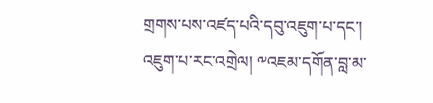གྲགས་པས་འཛད་པའི་དབུ་འཇུག་པ་དང་། འཇུག་པ་རང་འགྲེལ། ༸འཇམ་དགོན་བླ་མ་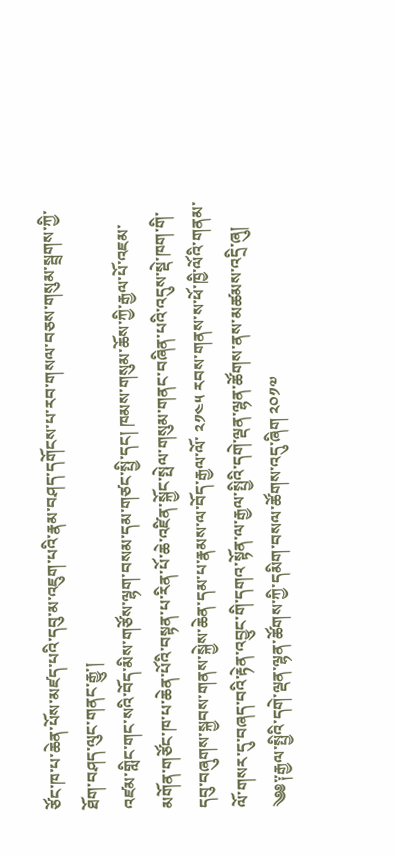ཙོང་ཁ་པ་ཆེན་པོས་མཛད་པའི་དབུ་མ་འཇུག་པའི་རྣམ་བཤད་དགོངས་པ་རབ་གསལ་བཅས་གསུམ་སྦྲགས་ཀྱི་ཐོག་བཤད་ལུང་གནང་རྒྱུ་།
འཛམ་གླིང་གང་སའི་བོད་མིས་གཙོས་ལྷག་བསམ་དམ་གཙང་སྤྱི་དང། ཁམས་གསུམ་ཆོས་ཀྱི་རྒྱལ་པོ་འཇམ་མགོན་གཙོང་ཁ་པ་ཆེན་པོའི་བསྟན་པ་རིན་པོ་ཆེ་འཛིན་སྐྱོང་སྤེལ་གསུམ་གནང་བཞིན་པའི་འདུས་སྡེ་ཁག་གི་དབུ་བཞུགས་སྐྱབས་གནས་སྐྱེས་ཆེན་དམ་པ་རྣམས་ལ་བོད་རྒྱལ་ལོ་ ༢༡༤༥ རབས་གནས་ས་ཕོ་ཁྱི་ལོའི་གནམ་ལོ་གསར་དུ་བཞད་བའི་རྟེན་འབྱུང་གི་དགའ་སྟོན་ལ་རྒྱལ་སྤྱིའི་དགེ་ལྡན་ལྷན་ཚོགས་ནས་མཚམས་འདྲི་ཞུ།
༄༅༑རྒྱལ་སྤྱིའི་དགེ་ལྡན་ལྷན་ཚོགས་ཀྱི་དམིག་བསལ་ཚོགས་འདུ་ཞིག ༢༠༡༧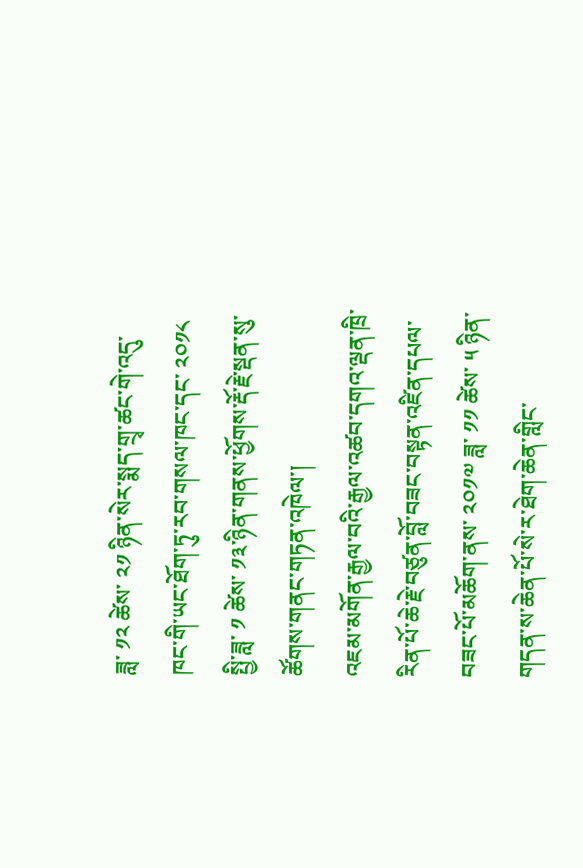ཟླ་ ༡༢ ཚེས་ ༢༡ ཉིན་སེར་སྨད་གྲྭ་ཚང་གེ་འདུ་ཁང་གི་ཡང་ཐོག་ཏུ་རབ་གསལ་ཁང་དང་ ༢༠༡༨ སྤྱི་ཟླ་ ༡ ཚེས་ ༡༣་ཉིན་གནས་ཕྱོགས་རྡོ་རྗེ་སྡན་སུ་ཚོགས་གནང་གཏན་འཁེལ་།
འཇམ་མགོན་རྒྱལ་བའི་རྒྱལ་འཚབ་དགའ་ལྡན་ཁྲི་རིན་པོ་ཆེ་རྗེ་བཙུན་བློ་བཟང་བསྟན་འཛིན་དཔལ་བཟང་པོ་མཆོག་ནས་ ༢༠༡༧ ཟླ་ ༡༡ ཚེས་ ༥ ཉིན་གདན་ས་ཆེན་པོ་སེ་ར་ཐེག་ཆེན་གླིང་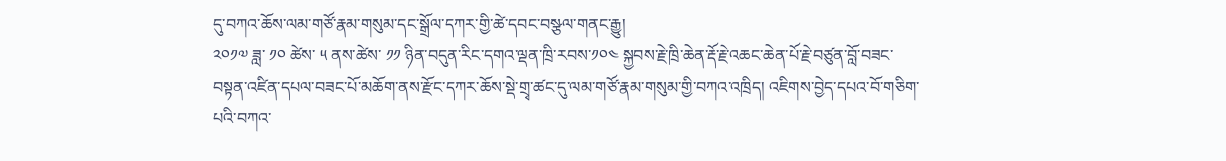དུ་བཀའ་ཆོས་ལམ་གཙོ་རྣམ་གསུམ་དང་སྒྲོལ་དཀར་གྱི་ཚེ་དབང་བསྩལ་གནང་རྒྱུ།
༢༠༡༧ ཟླ་ ༡༠ ཚེས་ ༥ ནས་ཚེས་ ༡༡ ཉིན་བདུན་རིང་དགའ་ལྡན་ཁྲི་རབས་༡༠༤ སྐྱབས་རྗེ་ཁྲི་ཆེན་རྡོ་རྗེ་འཆང་ཆེན་པོ་རྗེ་བཙུན་བློ་བཟང་བསྟན་འཛིན་དཔལ་བཟང་པོ་མཆོག་ནས་རྫོང་དཀར་ཆོས་སྡེ་གྲྭ་ཚང་དུ་ལམ་གཙོ་རྣམ་གསུམ་གྱི་བཀའ་འཁྲིད། འཇིགས་བྱེད་དཔའ་བོ་གཅིག་པའི་བཀའ་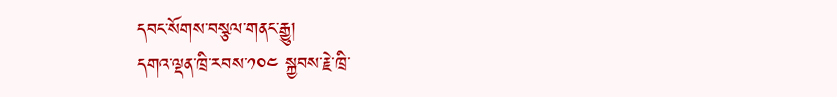དབང་སོགས་བསྩལ་གནང་རྒྱུ།
དགའ་ལྡན་ཁྲི་རབས་༡༠༤ སྐྱབས་རྗེ་ཁྲི་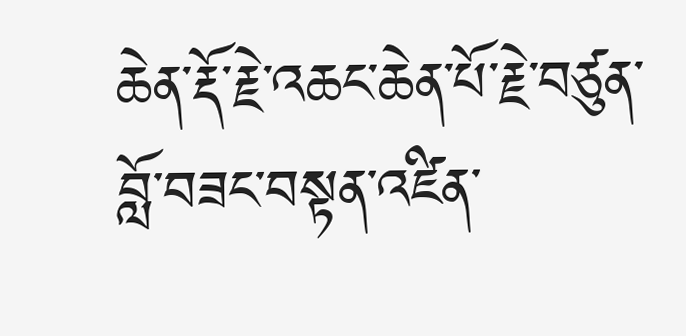ཆེན་རྡོ་རྗེ་འཆང་ཆེན་པོ་རྗེ་བཙུན་བློ་བཟང་བསྟན་འཛིན་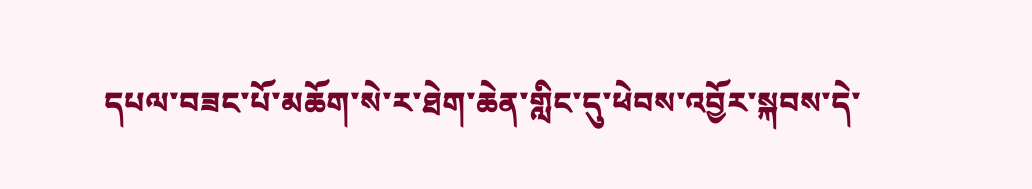དཔལ་བཟང་པོ་མཆོག་སེ་ར་ཐེག་ཆེན་གླིང་དུ་ཕེབས་འབྱོར་སྐབས་དེ་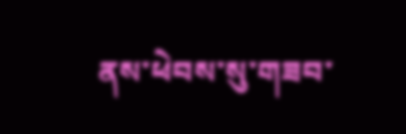ནས་ཕེབས་སུ་གཟབ་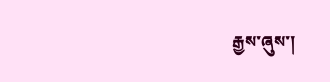རྒྱས་ཞུས་།